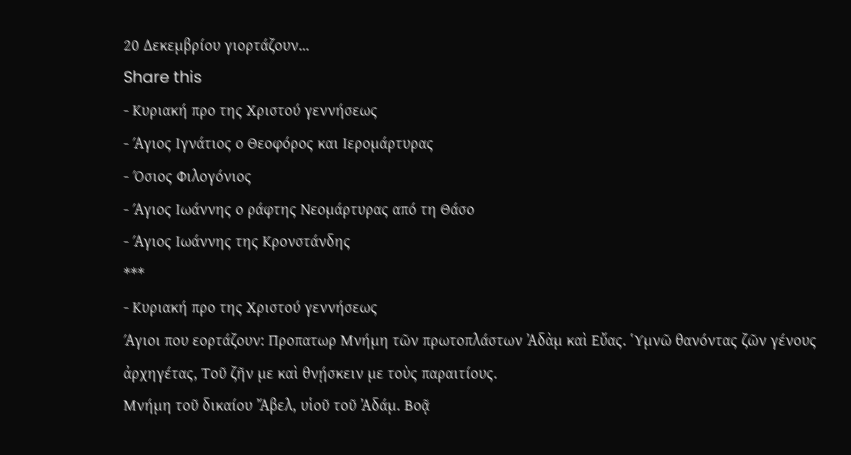20 Δεκεμβρίου γιορτάζουν…
Share this
- Κυριακή προ της Χριστού γεννήσεως
- Άγιος Ιγνάτιος ο Θεοφόρος και Ιερομάρτυρας
- Όσιος Φιλογόνιος
- Άγιος Ιωάννης ο ράφτης Νεομάρτυρας από τη Θάσο
- Άγιος Ιωάννης της Κρονστάνδης
***
- Κυριακή προ της Χριστού γεννήσεως
Άγιοι που εορτάζουν: Προπατωρ Μνήμη τῶν πρωτοπλάστων Ἀδὰμ καὶ Εὔας. Ὑμνῶ θανόντας ζῶν γένους ἀρχηγέτας, Τοῦ ζῆν με καὶ θνῄσκειν με τοὺς παραιτίους.
Μνήμη τοῦ δικαίου Ἄβελ, υἱοῦ τοῦ Ἀδάμ. Βοᾷ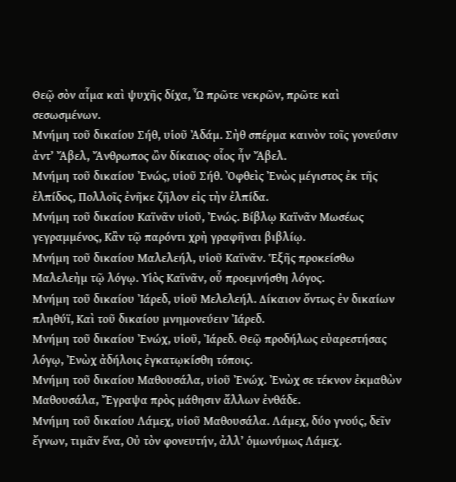Θεῷ σὸν αἷμα καὶ ψυχῆς δίχα, Ὦ πρῶτε νεκρῶν, πρῶτε καὶ σεσωσμένων.
Μνήμη τοῦ δικαίου Σήθ, υἱοῦ Ἀδάμ. Σὴθ σπέρμα καινὸν τοῖς γονεύσιν ἀντ’ Ἄβελ, Ἄνθρωπος ὢν δίκαιος· οἷος ἦν Ἄβελ.
Μνήμη τοῦ δικαίου Ἐνώς, υἱοῦ Σήθ. Ὀφθεὶς Ἐνὼς μέγιστος ἐκ τῆς ἐλπίδος, Πολλοῖς ἐνῆκε ζῆλον εἰς τὴν ἐλπίδα.
Μνήμη τοῦ δικαίου Καϊνᾶν υἱοῦ, Ἐνώς. Βίβλῳ Kαϊνᾶν Μωσέως γεγραμμένος, Κἂν τῷ παρόντι χρὴ γραφῆναι βιβλίῳ.
Μνήμη τοῦ δικαίου Μαλελεήλ, υἱοῦ Καϊνᾶν. Ἑξῆς προκείσθω Μαλελεὴμ τῷ λόγῳ. Υἱὸς Καϊνᾶν, οὗ προεμνήσθη λόγος.
Μνήμη τοῦ δικαίου Ἰάρεδ, υἱοῦ Μελελεήλ. Δίκαιον ὄντως ἐν δικαίων πληθύϊ, Καὶ τοῦ δικαίου μνημονεύειν Ἰάρεδ.
Μνήμη τοῦ δικαίου Ἐνώχ, υἱοῦ, Ἰάρεδ. Θεῷ προδήλως εὐαρεστήσας λόγῳ, Ἐνὼχ ἀδήλοις ἐγκατῳκίσθη τόποις.
Μνήμη τοῦ δικαίου Μαθουσάλα, υἱοῦ Ἐνώχ. Ἐνὼχ σε τέκνον ἐκμαθὼν Μαθουσάλα, Ἔγραψα πρὸς μάθησιν ἄλλων ἐνθάδε.
Μνήμη τοῦ δικαίου Λάμεχ, υἱοῦ Μαθουσάλα. Λάμεχ, δύο γνούς, δεῖν ἔγνων, τιμᾶν ἕνα, Οὐ τὸν φονευτήν, ἀλλ’ ὁμωνύμως Λάμεχ.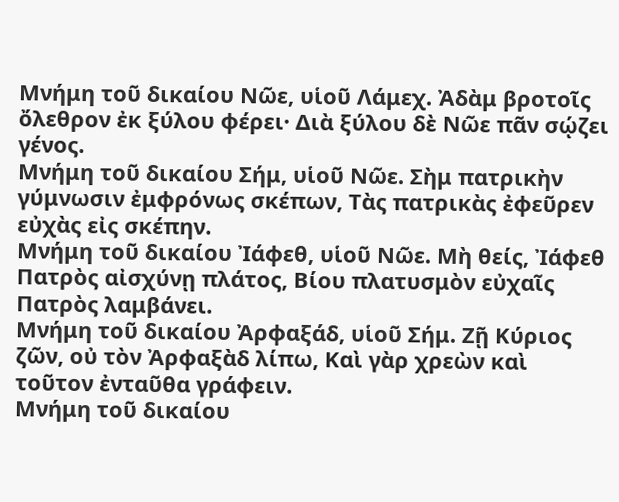Μνήμη τοῦ δικαίου Νῶε, υἱοῦ Λάμεχ. Ἀδὰμ βροτοῖς ὄλεθρον ἐκ ξύλου φέρει· Διὰ ξύλου δὲ Νῶε πᾶν σῴζει γένος.
Μνήμη τοῦ δικαίου Σήμ, υἱοῦ Νῶε. Σὴμ πατρικὴν γύμνωσιν ἐμφρόνως σκέπων, Τὰς πατρικὰς ἐφεῦρεν εὐχὰς εἰς σκέπην.
Μνήμη τοῦ δικαίου Ἰάφεθ, υἱοῦ Νῶε. Μὴ θείς, Ἰάφεθ Πατρὸς αἰσχύνῃ πλάτος, Βίου πλατυσμὸν εὐχαῖς Πατρὸς λαμβάνει.
Μνήμη τοῦ δικαίου Ἀρφαξάδ, υἱοῦ Σήμ. Zῇ Κύριος ζῶν, οὐ τὸν Ἀρφαξὰδ λίπω, Καὶ γὰρ χρεὼν καὶ τοῦτον ἐνταῦθα γράφειν.
Μνήμη τοῦ δικαίου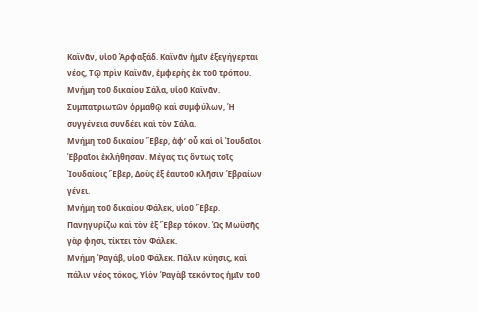Καϊνᾶν, υἱοῦ Ἀρφαξάδ. Καϊνᾶν ἡμῖν ἐξεγήγερται νέος, Τῷ πρὶν Καϊνᾶν, ἐμφερὴς ἐκ τοῦ τρόπου.
Μνήμη τοῦ δικαίου Σάλα, υἱοῦ Καϊνᾶν. Συμπατριωτῶν ὁρμαθῷ καὶ συμφύλων, Ἡ συγγένεια συνδέει καὶ τὸν Σάλα.
Μνήμη τοῦ δικαίου Ἕβερ, ἀφ’ οὗ καὶ οἱ Ἰουδαῖοι Ἑβραῖοι ἐκλήθησαν. Μέγας τις ὄντως τοῖς Ἰουδαίοις Ἕβερ, Δοὺς ἐξ ἑαυτοῦ κλῆσιν Ἑβραίων γένει.
Μνήμη τοῦ δικαίου Φάλεκ, υἱοῦ Ἕβερ. Πανηγυρίζω καὶ τὸν ἐξ Ἕβερ τόκον. Ὡς Μωϋσῆς γὰρ φησι, τίκτει τὸν Φάλεκ.
Μνήμη Ῥαγάβ, υἱοῦ Φάλεκ. Πάλιν κύησις, καὶ πάλιν νέος τόκος, Υἱὸν Ῥαγὰβ τεκόντος ἡμῖν τοῦ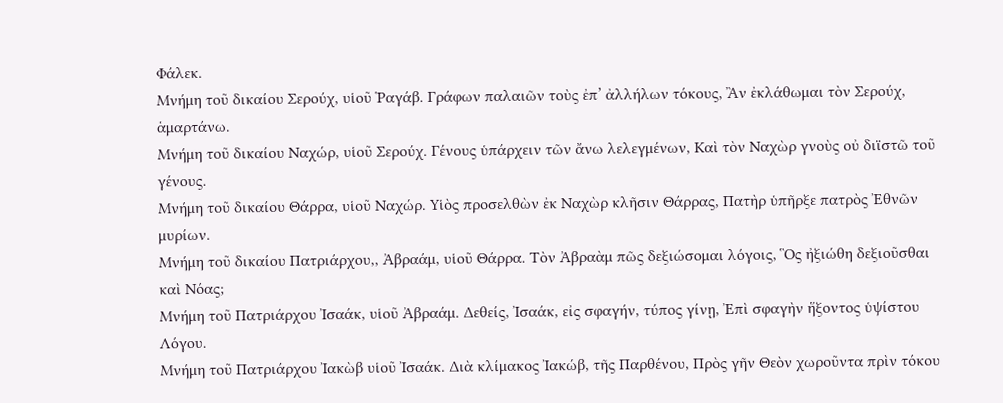Φάλεκ.
Μνήμη τοῦ δικαίου Σερούχ, υἱοῦ Ῥαγάβ. Γράφων παλαιῶν τοὺς ἐπ’ ἀλλήλων τόκους, Ἂν ἐκλάθωμαι τὸν Σερούχ, ἁμαρτάνω.
Μνήμη τοῦ δικαίου Ναχώρ, υἱοῦ Σερούχ. Γένους ὑπάρχειν τῶν ἄνω λελεγμένων, Καὶ τὸν Ναχὼρ γνοὺς οὐ διϊστῶ τοῦ γένους.
Μνήμη τοῦ δικαίου Θάρρα, υἱοῦ Ναχώρ. Υἱὸς προσελθὼν ἐκ Ναχὼρ κλῆσιν Θάρρας, Πατὴρ ὑπῆρξε πατρὸς Ἐθνῶν μυρίων.
Μνήμη τοῦ δικαίου Πατριάρχου,, Ἀβραάμ, υἱοῦ Θάρρα. Τὸν Ἀβραὰμ πῶς δεξιώσομαι λόγοις, Ὃς ἠξιώθη δεξιοῦσθαι καὶ Νόας;
Μνήμη τοῦ Πατριάρχου Ἰσαάκ, υἱοῦ Ἀβραάμ. Δεθείς, Ἰσαάκ, εἰς σφαγήν, τύπος γίνῃ, Ἐπὶ σφαγὴν ἥξοντος ὑψίστου Λόγου.
Μνήμη τοῦ Πατριάρχου Ἰακὼβ υἱοῦ Ἰσαάκ. Διὰ κλίμακος Ἰακώβ, τῆς Παρθένου, Πρὸς γῆν Θεὸν χωροῦντα πρὶν τόκου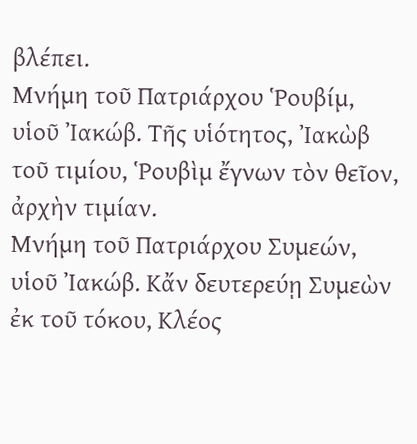βλέπει.
Μνήμη τοῦ Πατριάρχου Ῥουβίμ, υἱοῦ Ἰακώβ. Τῆς υἱότητος, Ἰακὼβ τοῦ τιμίου, Ῥουβὶμ ἔγνων τὸν θεῖον, ἀρχὴν τιμίαν.
Μνήμη τοῦ Πατριάρχου Συμεών, υἱοῦ Ἰακώβ. Κἄν δευτερεύῃ Συμεὼν ἐκ τοῦ τόκου, Κλέος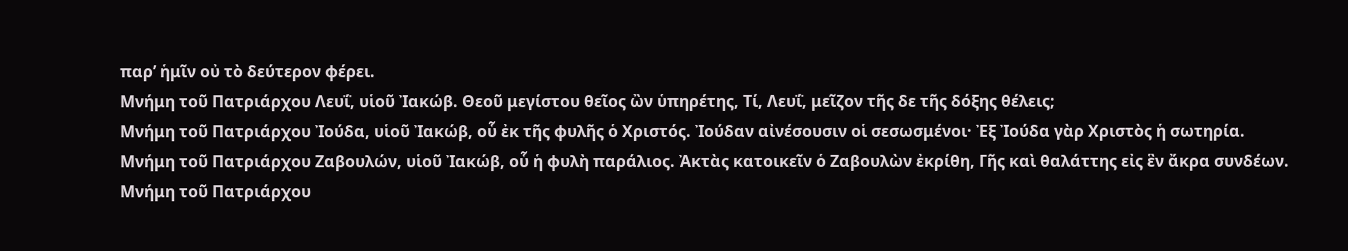παρ’ ἡμῖν οὐ τὸ δεύτερον φέρει.
Μνήμη τοῦ Πατριάρχου Λευΐ, υἱοῦ Ἰακώβ. Θεοῦ μεγίστου θεῖος ὢν ὑπηρέτης, Τί, Λευΐ, μεῖζον τῆς δε τῆς δόξης θέλεις;
Μνήμη τοῦ Πατριάρχου Ἰούδα, υἱοῦ Ἰακώβ, οὗ ἐκ τῆς φυλῆς ὁ Χριστός. Ἰούδαν αἰνέσουσιν οἱ σεσωσμένοι· Ἐξ Ἰούδα γὰρ Χριστὸς ἡ σωτηρία.
Μνήμη τοῦ Πατριάρχου Ζαβουλών, υἱοῦ Ἰακώβ, οὗ ἡ φυλὴ παράλιος. Ἀκτὰς κατοικεῖν ὁ Ζαβουλὼν ἐκρίθη, Γῆς καὶ θαλάττης εἰς ἓν ἄκρα συνδέων.
Μνήμη τοῦ Πατριάρχου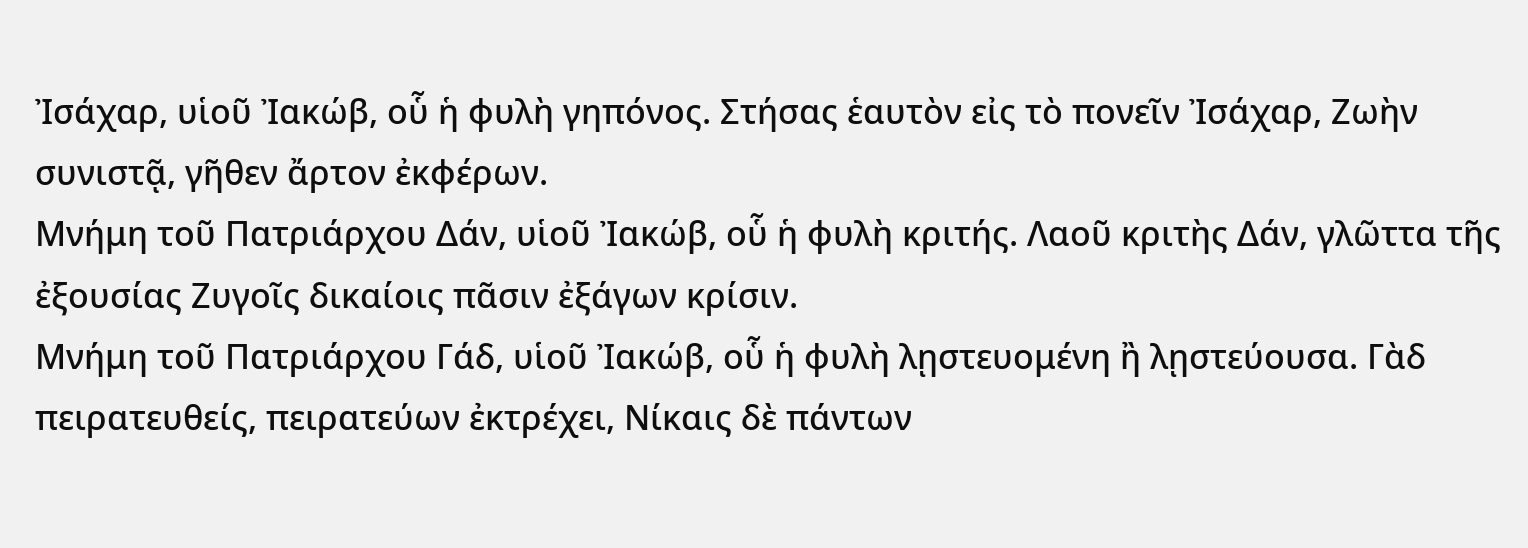Ἰσάχαρ, υἱοῦ Ἰακώβ, οὗ ἡ φυλὴ γηπόνος. Στήσας ἑαυτὸν εἰς τὸ πονεῖν Ἰσάχαρ, Ζωὴν συνιστᾷ, γῆθεν ἄρτον ἐκφέρων.
Μνήμη τοῦ Πατριάρχου Δάν, υἱοῦ Ἰακώβ, οὗ ἡ φυλὴ κριτής. Λαοῦ κριτὴς Δάν, γλῶττα τῆς ἐξουσίας Ζυγοῖς δικαίοις πᾶσιν ἐξάγων κρίσιν.
Μνήμη τοῦ Πατριάρχου Γάδ, υἱοῦ Ἰακώβ, οὗ ἡ φυλὴ λῃστευομένη ἢ λῃστεύουσα. Γὰδ πειρατευθείς, πειρατεύων ἐκτρέχει, Νίκαις δὲ πάντων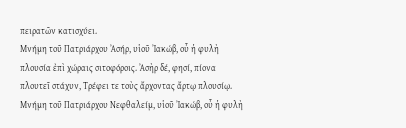πειρατῶν κατισχύει.
Μνήμη τοῦ Πατριάρχου Ἀσήρ, υἱοῦ Ἰακώβ, οὗ ἡ φυλὴ πλουσία ἐπὶ χώραις σιτοφόροις. Ἀσὴρ δέ, φησί, πίονα πλουτεῖ στάχυν, Τρέφει τε τοὺς ἄρχοντας ἄρτῳ πλουσίῳ.
Μνήμη τοῦ Πατριάρχου Νεφθαλείμ, υἱοῦ Ἰακώβ, οὗ ἡ φυλὴ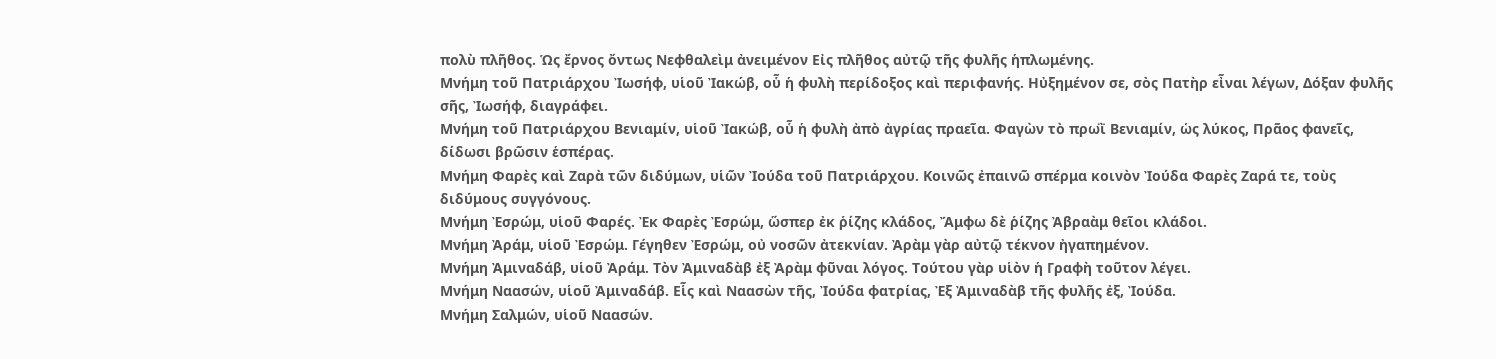πολὺ πλῆθος. Ὡς ἔρνος ὄντως Νεφθαλεὶμ ἀνειμένον Εἰς πλῆθος αὐτῷ τῆς φυλῆς ἡπλωμένης.
Μνήμη τοῦ Πατριάρχου Ἰωσήφ, υἱοῦ Ἰακώβ, οὗ ἡ φυλὴ περίδοξος καὶ περιφανής. Ηὐξημένον σε, σὸς Πατὴρ εἶναι λέγων, Δόξαν φυλῆς σῆς, Ἰωσήφ, διαγράφει.
Μνήμη τοῦ Πατριάρχου Βενιαμίν, υἱοῦ Ἰακώβ, οὗ ἡ φυλὴ ἀπὸ ἀγρίας πραεῖα. Φαγὼν τὸ πρωῒ Bενιαμίν, ὡς λύκος, Πρᾶος φανεῖς, δίδωσι βρῶσιν ἑσπέρας.
Μνήμη Φαρὲς καὶ Ζαρὰ τῶν διδύμων, υἱῶν Ἰούδα τοῦ Πατριάρχου. Κοινῶς ἐπαινῶ σπέρμα κοινὸν Ἰούδα Φαρὲς Ζαρά τε, τοὺς διδύμους συγγόνους.
Μνήμη Ἐσρώμ, υἱοῦ Φαρές. Ἐκ Φαρὲς Ἐσρώμ, ὥσπερ ἐκ ῥίζης κλάδος, Ἄμφω δὲ ῥίζης Ἀβραὰμ θεῖοι κλάδοι.
Μνήμη Ἀράμ, υἱοῦ Ἐσρώμ. Γέγηθεν Ἐσρώμ, οὐ νοσῶν ἀτεκνίαν. Ἀρὰμ γὰρ αὐτῷ τέκνον ἠγαπημένον.
Μνήμη Ἀμιναδάβ, υἱοῦ Ἀράμ. Τὸν Ἀμιναδὰβ ἐξ Ἀρὰμ φῦναι λόγος. Τούτου γὰρ υἱὸν ἡ Γραφὴ τοῦτον λέγει.
Μνήμη Ναασών, υἱοῦ Ἀμιναδάβ. Εἷς καὶ Ναασὼν τῆς, Ἰούδα φατρίας, Ἐξ Ἀμιναδὰβ τῆς φυλῆς ἐξ, Ἰούδα.
Μνήμη Σαλμών, υἱοῦ Ναασών.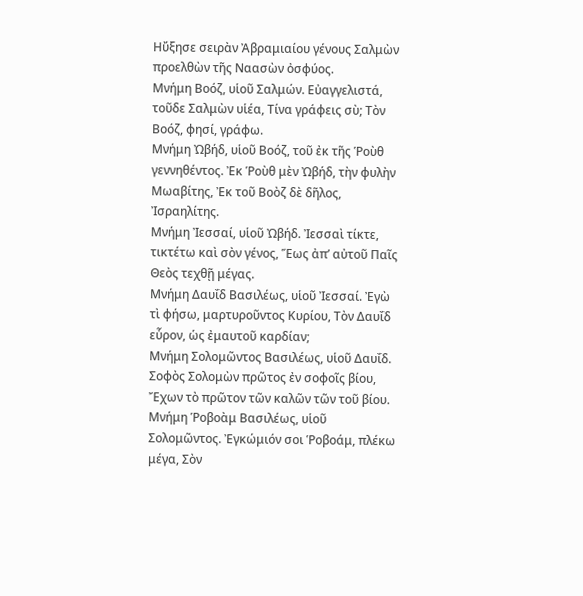Ηὔξησε σειρὰν Ἀβραμιαίου γένους Σαλμὼν προελθὼν τῆς Ναασὼν ὀσφύος.
Μνήμη Βοόζ, υἱοῦ Σαλμών. Εὐαγγελιστά, τοῦδε Σαλμὼν υἱέα, Τίνα γράφεις σὺ; Τὸν Βοόζ, φησί, γράφω.
Μνήμη Ὠβήδ, υἱοῦ Βοόζ, τοῦ ἐκ τῆς Ῥοὺθ γεννηθέντος. Ἐκ Ῥοὺθ μὲν Ὠβήδ, τὴν φυλὴν Μωαβίτης, Ἐκ τοῦ Βοὸζ δὲ δῆλος, Ἰσραηλίτης.
Μνήμη Ἰεσσαί, υἱοῦ Ὠβήδ. Ἰεσσαὶ τίκτε, τικτέτω καὶ σὸν γένος, Ἕως ἀπ’ αὐτοῦ Παῖς Θεὸς τεχθῇ μέγας.
Μνήμη Δαυΐδ Βασιλέως, υἱοῦ Ἰεσσαί. Ἐγὼ τὶ φήσω, μαρτυροῦντος Κυρίου, Τὸν Δαυΐδ εὗρον, ὡς ἐμαυτοῦ καρδίαν;
Μνήμη Σολομῶντος Βασιλέως, υἱοῦ Δαυΐδ. Σοφὸς Σολομὼν πρῶτος ἐν σοφοῖς βίου, Ἔχων τὸ πρῶτον τῶν καλῶν τῶν τοῦ βίου.
Μνήμη Ῥοβοὰμ Βασιλέως, υἱοῦ Σολομῶντος. Ἐγκώμιόν σοι Ῥοβοάμ, πλέκω μέγα, Σὸν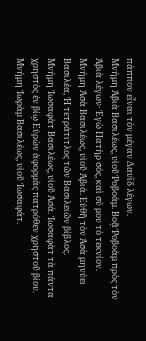πάππον εἶναι τὸν μέγαν Δαυῒδ λέγων.
Μνήμη Ἀβιὰ Βασιλέως, υἱοῦ Ῥοβοάμ. Βοᾷ Ῥοβοὰμ πρὸς τὸν Ἀβιὰ λέγων· Ἐγὼ Πατὴρ σός, καὶ σύ μου τὸ τεκνίον.
Μνήμη Ἀσὰ Βασιλέως, υἱοῦ Ἀβιά. Εὐθῆ τὸν Ἀσὰ μηνύει Βασιλέα, Ἡ τετράτιτλος τῶν Βασιλειῶν βίβλος.
Μνήμη Ἰωσαφὰτ Βασιλέως, υἱοῦ Ἀσά. Ἰωσαφὰτ τὰ πάντα χρηστὸς ἐν βίῳ Εὑρὼν ἀφορμάς πατρόθεν χρηστοῦ βίου.
Μνήμη Ἰωρὰμ Βασιλέως, υἱοῦ Ἰωσαφάτ.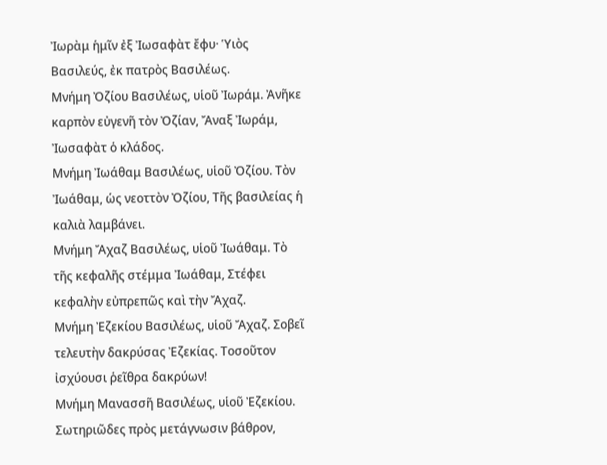Ἰωρὰμ ἡμῖν ἐξ Ἰωσαφὰτ ἔφυ· Ὑιὸς Βασιλεύς, ἐκ πατρὸς Βασιλέως.
Μνήμη Ὀζίου Βασιλέως, υἱοῦ Ἰωράμ. Ἀνῆκε καρπὸν εὐγενῆ τὸν Ὀζίαν, Ἄναξ Ἰωράμ, Ἰωσαφὰτ ὁ κλάδος.
Μνήμη Ἰωάθαμ Βασιλέως, υἱοῦ Ὀζίου. Τὸν Ἰωάθαμ, ὡς νεοττὸν Ὀζίου, Τῆς βασιλείας ἡ καλιὰ λαμβάνει.
Μνήμη Ἄχαζ Βασιλέως, υἱοῦ Ἰωάθαμ. Τὸ τῆς κεφαλῆς στέμμα Ἰωάθαμ, Στέφει κεφαλὴν εὐπρεπῶς καὶ τὴν Ἄχαζ.
Μνήμη Ἐζεκίου Βασιλέως, υἱοῦ Ἄχαζ. Σοβεῖ τελευτὴν δακρύσας Ἐζεκίας. Τοσοῦτον ἰσχύουσι ῥεῖθρα δακρύων!
Μνήμη Μανασσῆ Βασιλέως, υἱοῦ Ἐζεκίου. Σωτηριῶδες πρὸς μετάγνωσιν βάθρον,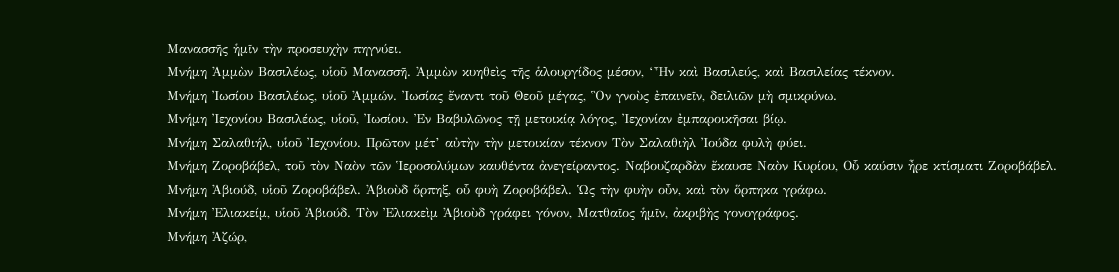Μανασσῆς ἡμῖν τὴν προσευχὴν πηγνύει.
Μνήμη Ἀμμὼν Βασιλέως, υἱοῦ Μανασσῆ. Ἀμμὼν κυηθεὶς τῆς ἁλουργίδος μέσον, ‘Ἦν καὶ Βασιλεύς, καὶ Βασιλείας τέκνον.
Μνήμη Ἰωσίου Βασιλέως, υἱοῦ Ἀμμών. Ἰωσίας ἔναντι τοῦ Θεοῦ μέγας, Ὃν γνοὺς ἐπαινεῖν, δειλιῶν μὴ σμικρύνω.
Μνήμη Ἰεχονίου Βασιλέως, υἱοῦ, Ἰωσίου. Ἐν Βαβυλῶνος τῇ μετοικίᾳ λόγος, Ἰεχονίαν ἐμπαροικῆσαι βίῳ.
Μνήμη Σαλαθιήλ, υἱοῦ Ἰεχονίου. Πρῶτον μέτ’ αὐτὴν τὴν μετοικίαν τέκνον Τὸν Σαλαθιὴλ Ἰούδα φυλὴ φύει.
Μνήμη Ζοροβάβελ, τοῦ τὸν Ναὸν τῶν Ἱεροσολύμων καυθέντα ἀνεγείραντος. Nαβουζαρδὰν ἔκαυσε Ναὸν Κυρίου, Οὗ καύσιν ἦρε κτίσματι Ζοροβάβελ.
Μνήμη Ἀβιούδ, υἱοῦ Ζοροβάβελ. Ἀβιοὺδ ὅρπηξ, οὗ φυὴ Ζοροβάβελ. Ὡς τὴν φυὴν οὖν, καὶ τὸν ὅρπηκα γράφω.
Μνήμη Ἐλιακείμ, υἱοῦ Ἀβιούδ. Τὸν Ἐλιακεὶμ Ἀβιοὺδ γράφει γόνον, Ματθαῖος ἡμῖν, ἀκριβὴς γονογράφος.
Μνήμη Ἀζώρ,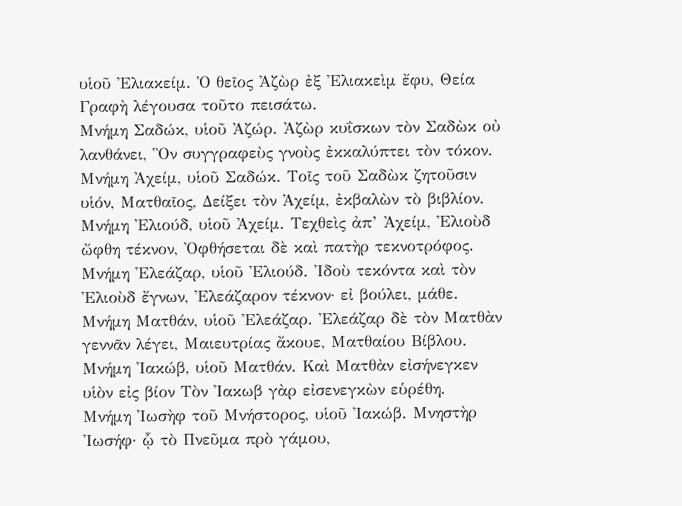υἱοῦ Ἐλιακείμ. Ὁ θεῖος Ἀζὼρ ἐξ Ἐλιακεὶμ ἔφυ, Θεία Γραφὴ λέγουσα τοῦτο πεισάτω.
Μνήμη Σαδώκ, υἱοῦ Ἀζώρ. Ἀζὼρ κυΐσκων τὸν Σαδὼκ οὐ λανθάνει, Ὃν συγγραφεὺς γνοὺς ἐκκαλύπτει τὸν τόκον.
Μνήμη Ἀχείμ, υἱοῦ Σαδώκ. Τοῖς τοῦ Σαδὼκ ζητοῦσιν υἱόν, Ματθαῖος, Δείξει τὸν Ἀχείμ, ἐκβαλὼν τὸ βιβλίον.
Μνήμη Ἐλιούδ, υἱοῦ Ἀχείμ. Τεχθεὶς ἀπ’ Ἀχείμ, Ἐλιοὺδ ὤφθη τέκνον, Ὀφθήσεται δὲ καὶ πατὴρ τεκνοτρόφος.
Μνήμη Ἐλεάζαρ, υἱοῦ Ἐλιούδ. Ἰδοὺ τεκόντα καὶ τὸν Ἐλιοὺδ ἔγνων, Ἐλεάζαρον τέκνον· εἰ βούλει, μάθε.
Μνήμη Ματθάν, υἱοῦ Ἐλεάζαρ. Ἐλεάζαρ δὲ τὸν Ματθὰν γεννᾶν λέγει, Μαιευτρίας ἄκουε, Ματθαίου Βίβλου.
Μνήμη Ἰακώβ, υἱοῦ Ματθάν. Καὶ Ματθὰν εἰσήνεγκεν υἱὸν εἰς βίον Τὸν Ἰακωβ γὰρ εἰσενεγκὼν εὑρέθη.
Μνήμη Ἰωσὴφ τοῦ Μνήστορος, υἱοῦ Ἰακώβ. Μνηστὴρ Ἰωσήφ· ᾧ τὸ Πνεῦμα πρὸ γάμου,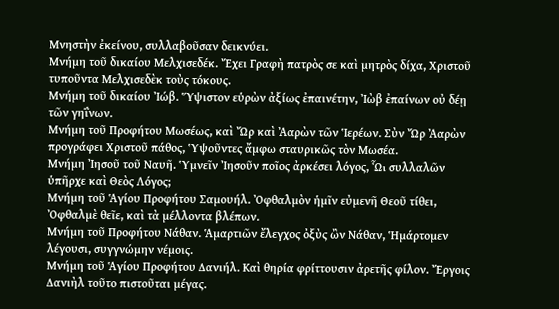Μνηστὴν ἐκείνου, συλλαβοῦσαν δεικνύει.
Μνήμη τοῦ δικαίου Μελχισεδέκ. Ἔχει Γραφὴ πατρὸς σε καὶ μητρὸς δίχα, Χριστοῦ τυποῦντα Μελχισεδὲκ τοὺς τόκους.
Μνήμη τοῦ δικαίου Ἰώβ. Ὕψιστον εὑρὼν ἀξίως ἐπαινέτην, Ἰὼβ ἐπαίνων οὐ δέῃ τῶν γηΐνων.
Μνήμη τοῦ Προφήτου Μωσέως, καὶ Ὤρ καὶ Ἀαρὼν τῶν Ἱερέων. Σὺν Ὤρ Ἀαρὼν προγράφει Χριστοῦ πάθος, Ὑψοῦντες ἄμφω σταυρικῶς τὸν Μωσέα.
Μνήμη Ἰησοῦ τοῦ Ναυῆ. Ὑμνεῖν Ἰησοῦν ποῖος ἀρκέσει λόγος, ᾯ συλλαλῶν ὑπῆρχε καὶ Θεὸς Λόγος;
Μνήμη τοῦ Ἁγίου Προφήτου Σαμουήλ. Ὀφθαλμὸν ἡμῖν εὐμενῆ Θεοῦ τίθει, Ὀφθαλμὲ θεῖε, καὶ τὰ μέλλοντα βλέπων.
Μνήμη τοῦ Προφήτου Νάθαν. Ἁμαρτιῶν ἔλεγχος ὀξὺς ὢν Νάθαν, Ἡμάρτομεν λέγουσι, συγγνώμην νέμοις.
Μνήμη τοῦ Ἁγίου Προφήτου Δανιήλ. Καὶ θηρία φρίττουσιν ἀρετῆς φίλον. Ἔργοις Δανιὴλ τοῦτο πιστοῦται μέγας.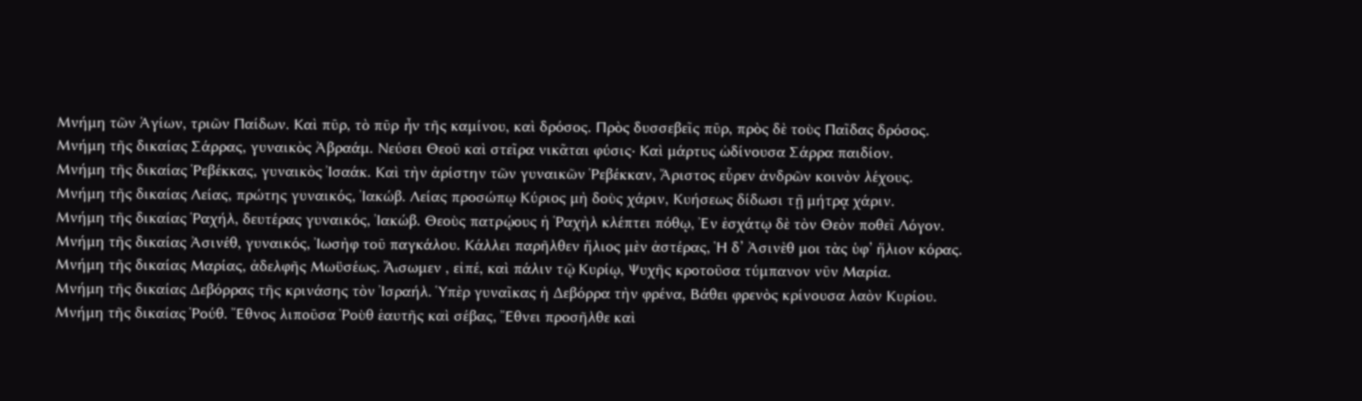Μνήμη τῶν Ἁγίων, τριῶν Παίδων. Καὶ πῦρ, τὸ πῦρ ἦν τῆς καμίνου, καὶ δρόσος. Πρὸς δυσσεβεῖς πῦρ, πρὸς δὲ τοὺς Παῖδας δρόσος.
Μνήμη τῆς δικαίας Σάρρας, γυναικὸς Ἀβραάμ. Νεύσει Θεοῦ καὶ στεῖρα νικᾶται φύσις· Καὶ μάρτυς ὠδίνουσα Σάρρα παιδίον.
Μνήμη τῆς δικαίας Ῥεβέκκας, γυναικὸς Ἰσαάκ. Καὶ τὴν ἀρίστην τῶν γυναικῶν Ῥεβέκκαν, Ἄριστος εὗρεν ἀνδρῶν κοινὸν λέχους.
Μνήμη τῆς δικαίας Λείας, πρώτης γυναικός, Ἰακώβ. Λείας προσώπῳ Κύριος μὴ δοὺς χάριν, Κυήσεως δίδωσι τῇ μήτρᾳ χάριν.
Μνήμη τῆς δικαίας Ῥαχήλ, δευτέρας γυναικός, Ἰακώβ. Θεοὺς πατρῴους ἡ Ῥαχὴλ κλέπτει πόθῳ, Ἐν ἐσχάτῳ δὲ τὸν Θεὸν ποθεῖ Λόγον.
Μνήμη τῆς δικαίας Ἀσινέθ, γυναικός, Ἰωσὴφ τοῦ παγκάλου. Κάλλει παρῆλθεν ἥλιος μὲν ἀστέρας, Ἡ δ’ Ἀσινὲθ μοι τὰς ὑφ’ ἥλιον κόρας.
Μνήμη τῆς δικαίας Μαρίας, ἀδελφῆς Μωϋσέως. ᾌσωμεν , εἰπέ, καὶ πάλιν τῷ Κυρίῳ, Ψυχῆς κροτοῦσα τύμπανον νῦν Μαρία.
Μνήμη τῆς δικαίας Δεβόρρας τῆς κρινάσης τὸν Ἰσραήλ. Ὑπὲρ γυναῖκας ἡ Δεβόρρα τὴν φρένα, Βάθει φρενὸς κρίνουσα λαὸν Κυρίου.
Μνήμη τῆς δικαίας Ῥούθ. Ἔθνος λιποῦσα Ῥοὺθ ἑαυτῆς καὶ σέβας, Ἔθνει προσῆλθε καὶ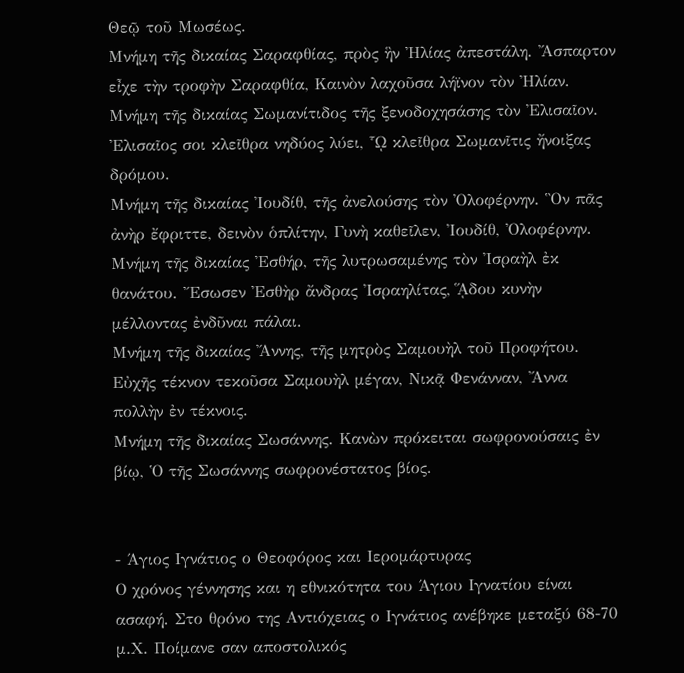Θεῷ τοῦ Μωσέως.
Μνήμη τῆς δικαίας Σαραφθίας, πρὸς ἣν Ἠλίας ἀπεστάλη. Ἄσπαρτον εἶχε τὴν τροφὴν Σαραφθία, Kαινὸν λαχοῦσα λήϊνον τὸν Ἠλίαν.
Μνήμη τῆς δικαίας Σωμανίτιδος τῆς ξενοδοχησάσης τὸν Ἐλισαῖον. Ἐλισαῖος σοι κλεῖθρα νηδύος λύει, ᾯ κλεῖθρα Σωμανῖτις ἤνοιξας δρόμου.
Μνήμη τῆς δικαίας Ἰουδίθ, τῆς ἀνελούσης τὸν Ὀλοφέρνην. Ὃν πᾶς ἀνὴρ ἔφριττε, δεινὸν ὁπλίτην, Γυνὴ καθεῖλεν, Ἰουδίθ, Ὀλοφέρνην.
Μνήμη τῆς δικαίας Ἐσθήρ, τῆς λυτρωσαμένης τὸν Ἰσραὴλ ἐκ θανάτου. Ἔσωσεν Ἐσθὴρ ἄνδρας Ἰσραηλίτας, ᾍδου κυνὴν μέλλοντας ἐνδῦναι πάλαι.
Μνήμη τῆς δικαίας Ἄννης, τῆς μητρὸς Σαμουὴλ τοῦ Προφήτου. Εὐχῆς τέκνον τεκοῦσα Σαμουὴλ μέγαν, Νικᾷ Φενάνναν, Ἄννα πολλὴν ἐν τέκνοις.
Μνήμη τῆς δικαίας Σωσάννης. Kανὼν πρόκειται σωφρονούσαις ἐν βίῳ, Ὁ τῆς Σωσάννης σωφρονέστατος βίος.


- Άγιος Ιγνάτιος ο Θεοφόρος και Ιερομάρτυρας
Ο χρόνος γέννησης και η εθνικότητα του Άγιου Ιγνατίου είναι ασαφή. Στο θρόνο της Αντιόχειας ο Ιγνάτιος ανέβηκε μεταξύ 68-70 μ.Χ. Ποίμανε σαν αποστολικός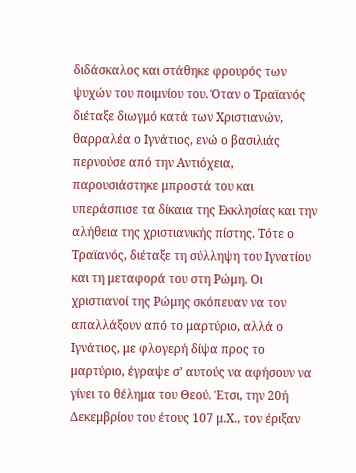διδάσκαλος και στάθηκε φρουρός των ψυχών του ποιμνίου του. Όταν ο Τραϊανός διέταξε διωγμό κατά των Χριστιανών, θαρραλέα ο Ιγνάτιος, ενώ ο βασιλιάς περνούσε από την Αντιόχεια, παρουσιάστηκε μπροστά του και υπεράσπισε τα δίκαια της Εκκλησίας και την αλήθεια της χριστιανικής πίστης. Τότε ο Τραϊανός, διέταξε τη σύλληψη του Ιγνατίου και τη μεταφορά του στη Ρώμη. Οι χριστιανοί της Ρώμης σκόπευαν να τον απαλλάξουν από το μαρτύριο, αλλά ο Ιγνάτιος, με φλογερή δίψα προς το μαρτύριο, έγραψε σ’ αυτούς να αφήσουν να γίνει το θέλημα του Θεού. Έτσι, την 20ή Δεκεμβρίου του έτους 107 μ.Χ., τον έριξαν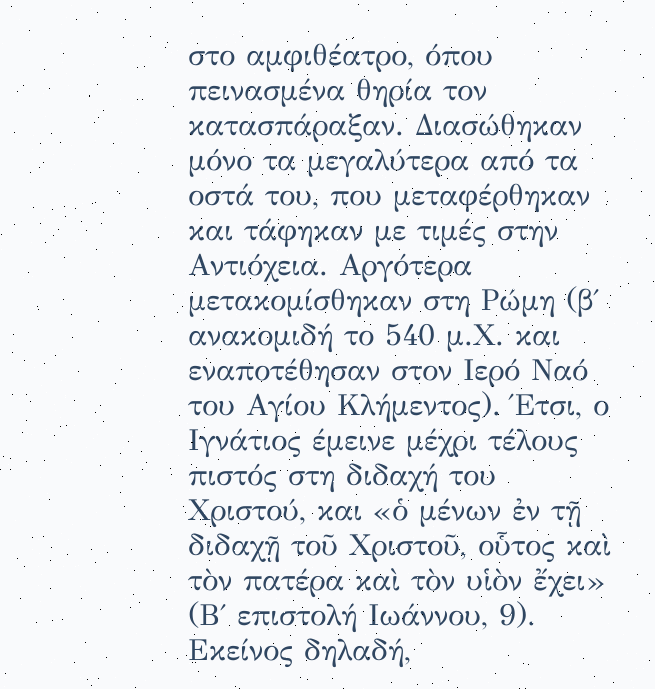στο αμφιθέατρο, όπου πεινασμένα θηρία τον κατασπάραξαν. Διασώθηκαν μόνο τα μεγαλύτερα από τα οστά του, που μεταφέρθηκαν και τάφηκαν με τιμές στην Αντιόχεια. Αργότερα μετακομίσθηκαν στη Ρώμη (β΄ ανακομιδή το 540 μ.Χ. και εναποτέθησαν στον Ιερό Ναό του Αγίου Κλήμεντος). Έτσι, ο Ιγνάτιος έμεινε μέχρι τέλους πιστός στη διδαχή του Χριστού, και «ὁ μένων ἐν τῇ διδαχῇ τοῦ Χριστοῦ, οὗτος καὶ τὸν πατέρα καὶ τὸν υἱὸν ἔχει» (Β΄ επιστολή Ιωάννου, 9). Εκείνος δηλαδή,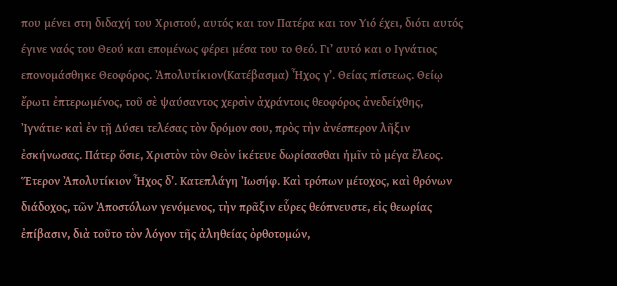που μένει στη διδαχή του Χριστού, αυτός και τον Πατέρα και τον Υιό έχει, διότι αυτός έγινε ναός του Θεού και επομένως φέρει μέσα του το Θεό. Γι’ αυτό και ο Ιγνάτιος επονομάσθηκε Θεοφόρος. Ἀπολυτίκιον(Κατέβασμα) Ἦχος γ’. Θείας πίστεως. Θείῳ ἔρωτι ἐπτερωμένος, τοῦ σὲ ψαύσαντος χερσὶν ἀχράντοις θεοφόρος ἀνεδείχθης, Ἰγνάτιε· καὶ ἐν τῇ Δύσει τελέσας τὸν δρόμον σου, πρὸς τὴν ἀνέσπερον λῆξιν ἐσκήνωσας. Πάτερ ὅσιε, Χριστὸν τὸν Θεὸν ἱκέτευε δωρίσασθαι ἡμῖν τὸ μέγα ἔλεος. Ἕτερον Ἀπολυτίκιον Ἦχος δ’. Κατεπλάγη Ἰωσήφ. Καὶ τρόπων μέτοχος, καὶ θρόνων διάδοχος, τῶν Ἀποστόλων γενόμενος, τὴν πρᾶξιν εὗρες θεόπνευστε, εἰς θεωρίας ἐπίβασιν, διὰ τοῦτο τὸν λόγον τῆς ἀληθείας ὀρθοτομών,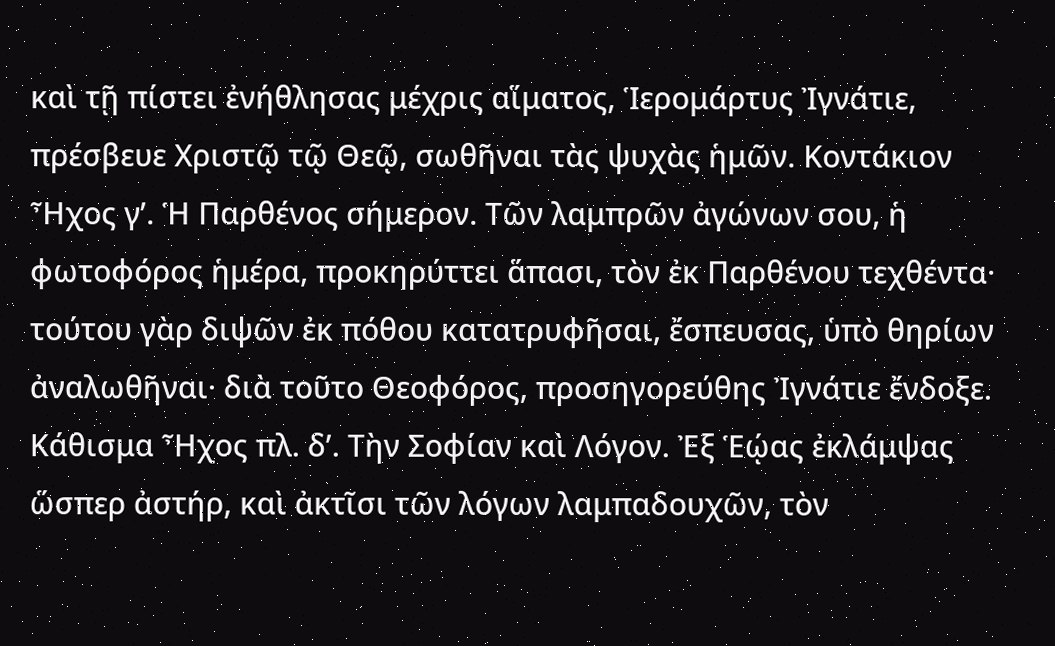καὶ τῇ πίστει ἐνήθλησας μέχρις αἵματος, Ἱερομάρτυς Ἰγνάτιε, πρέσβευε Χριστῷ τῷ Θεῷ, σωθῆναι τὰς ψυχὰς ἡμῶν. Κοντάκιον Ἦχος γ’. Ἡ Παρθένος σήμερον. Tῶν λαμπρῶν ἀγώνων σου, ἡ φωτοφόρος ἡμέρα, προκηρύττει ἅπασι, τὸν ἐκ Παρθένου τεχθέντα· τούτου γὰρ διψῶν ἐκ πόθου κατατρυφῆσαι, ἔσπευσας, ὑπὸ θηρίων ἀναλωθῆναι· διὰ τοῦτο Θεοφόρος, προσηγορεύθης Ἰγνάτιε ἔνδοξε. Κάθισμα Ἦχος πλ. δ’. Τὴν Σοφίαν καὶ Λόγον. Ἐξ Ἑῴας ἐκλάμψας ὥσπερ ἀστήρ, καὶ ἀκτῖσι τῶν λόγων λαμπαδουχῶν, τὸν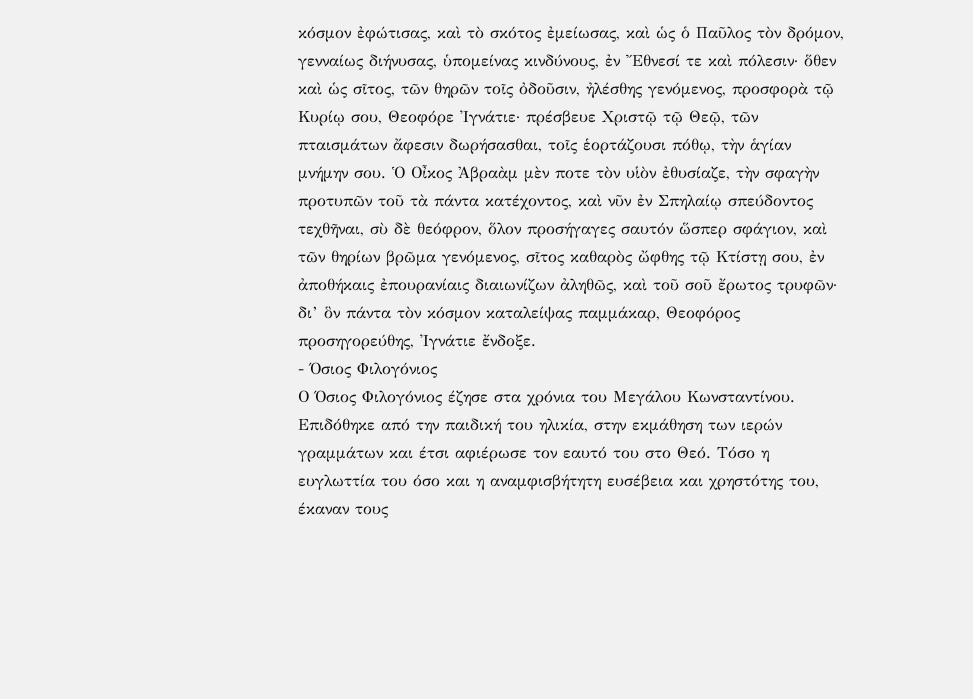κόσμον ἐφώτισας, καὶ τὸ σκότος ἐμείωσας, καὶ ὡς ὁ Παῦλος τὸν δρόμον, γενναίως διήνυσας, ὑπομείνας κινδύνους, ἐν Ἔθνεσί τε καὶ πόλεσιν· ὅθεν καὶ ὡς σῖτος, τῶν θηρῶν τοῖς ὀδοῦσιν, ἠλέσθης γενόμενος, προσφορὰ τῷ Κυρίῳ σου, Θεοφόρε Ἰγνάτιε· πρέσβευε Χριστῷ τῷ Θεῷ, τῶν πταισμάτων ἄφεσιν δωρήσασθαι, τοῖς ἑορτάζουσι πόθῳ, τὴν ἁγίαν μνήμην σου. Ὁ Οἶκος Ἀβραὰμ μὲν ποτε τὸν υἱὸν ἐθυσίαζε, τὴν σφαγὴν προτυπῶν τοῦ τὰ πάντα κατέχοντος, καὶ νῦν ἐν Σπηλαίῳ σπεύδοντος τεχθῆναι, σὺ δὲ θεόφρον, ὅλον προσήγαγες σαυτόν ὥσπερ σφάγιον, καὶ τῶν θηρίων βρῶμα γενόμενος, σῖτος καθαρὸς ὤφθης τῷ Κτίστῃ σου, ἐν ἀποθήκαις ἐπουρανίαις διαιωνίζων ἀληθῶς, καὶ τοῦ σοῦ ἔρωτος τρυφῶν· δι’ ὃν πάντα τὸν κόσμον καταλείψας παμμάκαρ, Θεοφόρος προσηγορεύθης, Ἰγνάτιε ἔνδοξε.
- Όσιος Φιλογόνιος
Ο Όσιος Φιλογόνιος έζησε στα χρόνια του Μεγάλου Κωνσταντίνου. Επιδόθηκε από την παιδική του ηλικία, στην εκμάθηση των ιερών γραμμάτων και έτσι αφιέρωσε τον εαυτό του στο Θεό. Τόσο η ευγλωττία του όσο και η αναμφισβήτητη ευσέβεια και χρηστότης του, έκαναν τους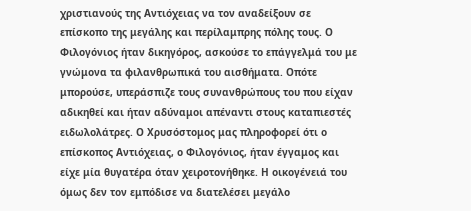χριστιανούς της Αντιόχειας να τον αναδείξουν σε επίσκοπο της μεγάλης και περίλαμπρης πόλης τους. Ο Φιλογόνιος ήταν δικηγόρος, ασκούσε το επάγγελμά του με γνώμονα τα φιλανθρωπικά του αισθήματα. Οπότε μπορούσε, υπεράσπιζε τους συνανθρώπους του που είχαν αδικηθεί και ήταν αδύναμοι απέναντι στους καταπιεστές ειδωλολάτρες. Ο Χρυσόστομος μας πληροφορεί ότι ο επίσκοπος Αντιόχειας, ο Φιλογόνιος, ήταν έγγαμος και είχε μία θυγατέρα όταν χειροτονήθηκε. Η οικογένειά του όμως δεν τον εμπόδισε να διατελέσει μεγάλο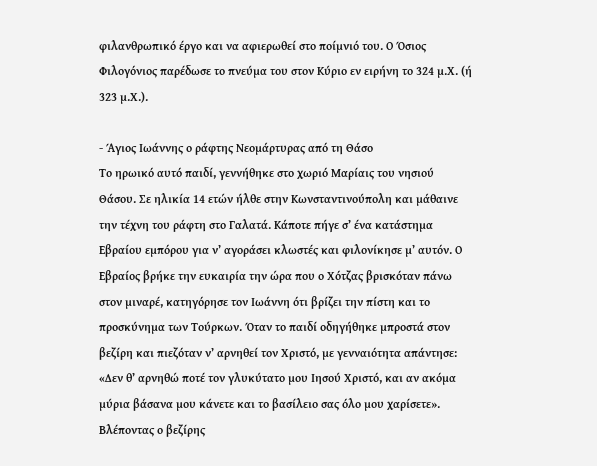φιλανθρωπικό έργο και να αφιερωθεί στο ποίμνιό του. Ο Όσιος Φιλογόνιος παρέδωσε το πνεύμα του στον Κύριο εν ειρήνη το 324 μ.Χ. (ή 323 μ.Χ.).

- Άγιος Ιωάννης ο ράφτης Νεομάρτυρας από τη Θάσο
Το ηρωικό αυτό παιδί, γεννήθηκε στο χωριό Μαρίαις του νησιού Θάσου. Σε ηλικία 14 ετών ήλθε στην Κωνσταντινούπολη και μάθαινε την τέχνη του ράφτη στο Γαλατά. Κάποτε πήγε σ’ ένα κατάστημα Εβραίου εμπόρου για ν’ αγοράσει κλωστές και φιλονίκησε μ’ αυτόν. Ο Εβραίος βρήκε την ευκαιρία την ώρα που ο Χότζας βρισκόταν πάνω στον μιναρέ, κατηγόρησε τον Ιωάννη ότι βρίζει την πίστη και το προσκύνημα των Τούρκων. Όταν το παιδί οδηγήθηκε μπροστά στον βεζίρη και πιεζόταν ν’ αρνηθεί τον Χριστό, με γενναιότητα απάντησε: «Δεν θ’ αρνηθώ ποτέ τον γλυκύτατο μου Ιησού Χριστό, και αν ακόμα μύρια βάσανα μου κάνετε και το βασίλειο σας όλο μου χαρίσετε». Βλέποντας ο βεζίρης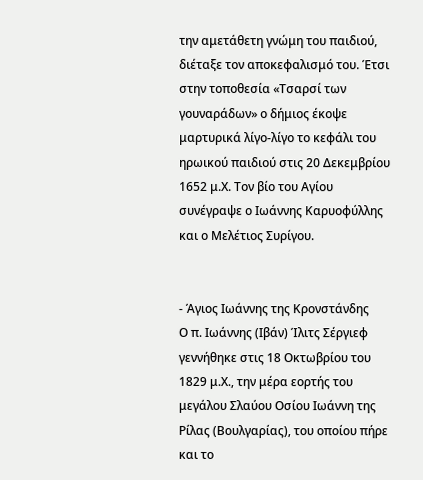την αμετάθετη γνώμη του παιδιού, διέταξε τον αποκεφαλισμό του. Έτσι στην τοποθεσία «Τσαρσί των γουναράδων» ο δήμιος έκοψε μαρτυρικά λίγο-λίγο το κεφάλι του ηρωικού παιδιού στις 20 Δεκεμβρίου 1652 μ.Χ. Τον βίο του Αγίου συνέγραψε ο Ιωάννης Καρυοφύλλης και ο Μελέτιος Συρίγου.


- Άγιος Ιωάννης της Κρονστάνδης
Ο π. Ιωάννης (Ιβάν) Ίλιτς Σέργιεφ γεννήθηκε στις 18 Οκτωβρίου του 1829 μ.Χ., την μέρα εορτής του μεγάλου Σλαύου Οσίου Ιωάννη της Ρίλας (Βουλγαρίας), του οποίου πήρε και το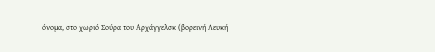όνομα, στο χωριό Σούρα του Αρχάγγελσκ (βορεινή Λευκή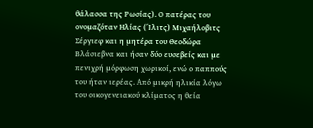θάλασσα της Ρωσίας). Ο πατέρας του ονομαζόταν Ηλίας (Ίλιτς) Μιχαήλοβιτς Σέργιεφ και η μητέρα του Θεοδώρα Βλάσιεβνα και ήσαν δύο ευσεβείς και με πενιχρή μόρφωση χωρικοί, ενώ ο παππούς του ήταν ιερέας. Από μικρή ηλικία λόγω του οικογενειακού κλίματος η θεία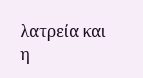λατρεία και η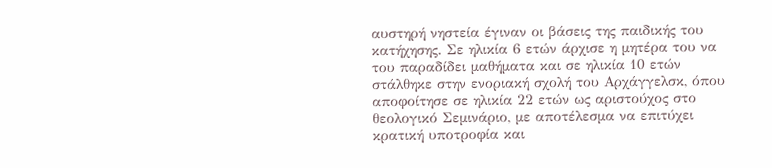αυστηρή νηστεία έγιναν οι βάσεις της παιδικής του κατήχησης. Σε ηλικία 6 ετών άρχισε η μητέρα του να του παραδίδει μαθήματα και σε ηλικία 10 ετών στάλθηκε στην ενοριακή σχολή του Αρχάγγελσκ, όπου αποφοίτησε σε ηλικία 22 ετών ως αριστούχος στο θεολογικό Σεμινάριο, με αποτέλεσμα να επιτύχει κρατική υποτροφία και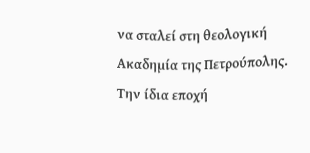να σταλεί στη θεολογική Ακαδημία της Πετρούπολης. Την ίδια εποχή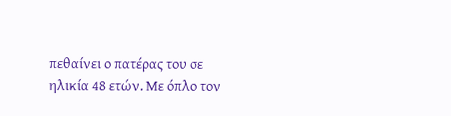πεθαίνει ο πατέρας του σε ηλικία 48 ετών. Με όπλο τον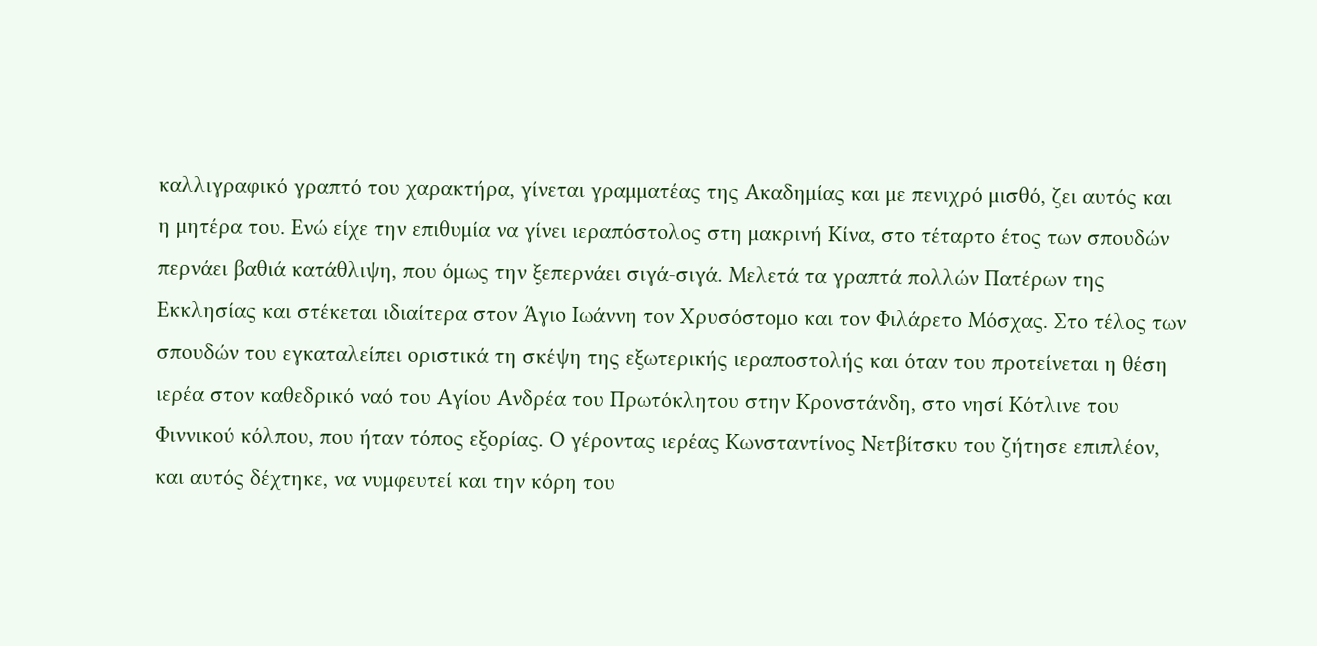καλλιγραφικό γραπτό του χαρακτήρα, γίνεται γραμματέας της Ακαδημίας και με πενιχρό μισθό, ζει αυτός και η μητέρα του. Ενώ είχε την επιθυμία να γίνει ιεραπόστολος στη μακρινή Κίνα, στο τέταρτο έτος των σπουδών περνάει βαθιά κατάθλιψη, που όμως την ξεπερνάει σιγά-σιγά. Μελετά τα γραπτά πολλών Πατέρων της Εκκλησίας και στέκεται ιδιαίτερα στον Άγιο Ιωάννη τον Χρυσόστομο και τον Φιλάρετο Μόσχας. Στο τέλος των σπουδών του εγκαταλείπει οριστικά τη σκέψη της εξωτερικής ιεραποστολής και όταν του προτείνεται η θέση ιερέα στον καθεδρικό ναό του Αγίου Ανδρέα του Πρωτόκλητου στην Κρονστάνδη, στο νησί Κότλινε του Φιννικού κόλπου, που ήταν τόπος εξορίας. Ο γέροντας ιερέας Κωνσταντίνος Νετβίτσκυ του ζήτησε επιπλέον, και αυτός δέχτηκε, να νυμφευτεί και την κόρη του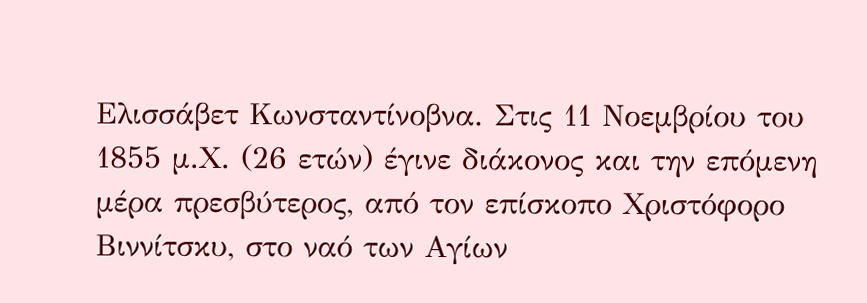Ελισσάβετ Κωνσταντίνοβνα. Στις 11 Νοεμβρίου του 1855 μ.Χ. (26 ετών) έγινε διάκονος και την επόμενη μέρα πρεσβύτερος, από τον επίσκοπο Χριστόφορο Βιννίτσκυ, στο ναό των Αγίων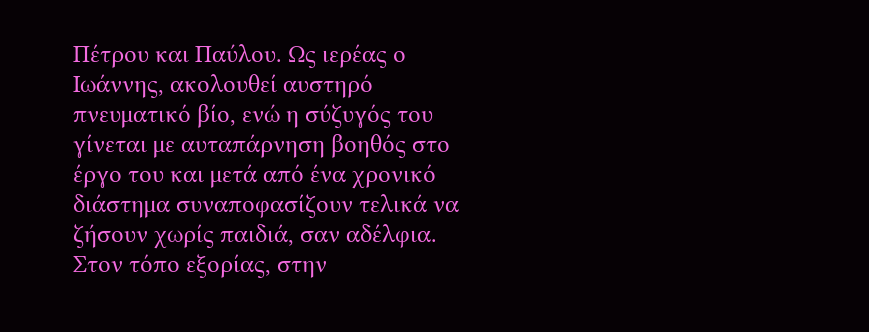Πέτρου και Παύλου. Ως ιερέας ο Ιωάννης, ακολουθεί αυστηρό πνευματικό βίο, ενώ η σύζυγός του γίνεται με αυταπάρνηση βοηθός στο έργο του και μετά από ένα χρονικό διάστημα συναποφασίζουν τελικά να ζήσουν χωρίς παιδιά, σαν αδέλφια. Στον τόπο εξορίας, στην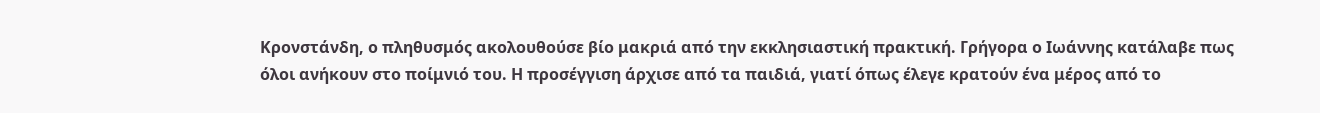Κρονστάνδη, ο πληθυσμός ακολουθούσε βίο μακριά από την εκκλησιαστική πρακτική. Γρήγορα ο Ιωάννης κατάλαβε πως όλοι ανήκουν στο ποίμνιό του. Η προσέγγιση άρχισε από τα παιδιά, γιατί όπως έλεγε κρατούν ένα μέρος από το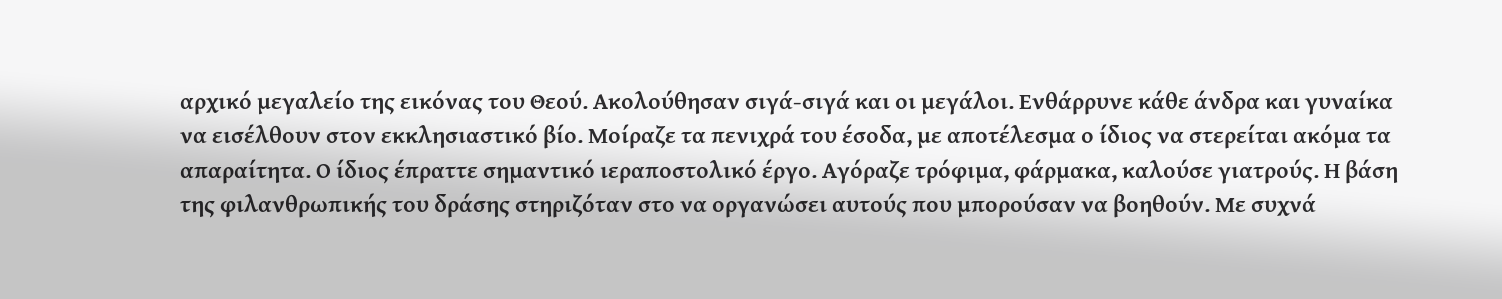αρχικό μεγαλείο της εικόνας του Θεού. Ακολούθησαν σιγά-σιγά και οι μεγάλοι. Ενθάρρυνε κάθε άνδρα και γυναίκα να εισέλθουν στον εκκλησιαστικό βίο. Μοίραζε τα πενιχρά του έσοδα, με αποτέλεσμα ο ίδιος να στερείται ακόμα τα απαραίτητα. Ο ίδιος έπραττε σημαντικό ιεραποστολικό έργο. Αγόραζε τρόφιμα, φάρμακα, καλούσε γιατρούς. Η βάση της φιλανθρωπικής του δράσης στηριζόταν στο να οργανώσει αυτούς που μπορούσαν να βοηθούν. Με συχνά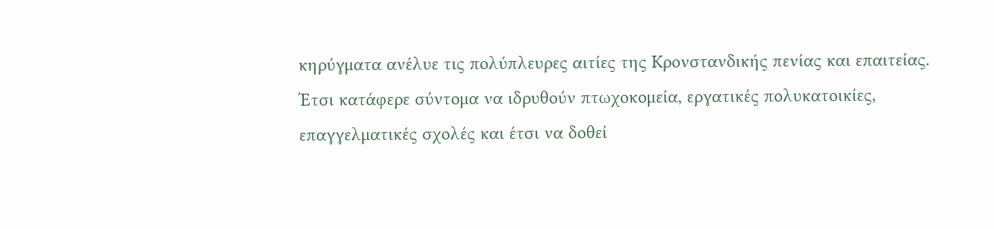κηρύγματα ανέλυε τις πολύπλευρες αιτίες της Κρονστανδικής πενίας και επαιτείας. Έτσι κατάφερε σύντομα να ιδρυθούν πτωχοκομεία, εργατικές πολυκατοικίες, επαγγελματικές σχολές και έτσι να δοθεί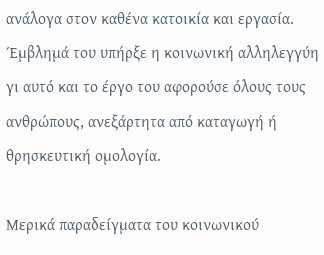ανάλογα στον καθένα κατοικία και εργασία. Έμβλημά του υπήρξε η κοινωνική αλληλεγγύη γι αυτό και το έργο του αφορούσε όλους τους ανθρώπους, ανεξάρτητα από καταγωγή ή θρησκευτική ομολογία.

Μερικά παραδείγματα του κοινωνικού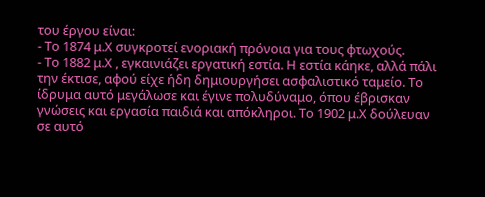του έργου είναι:
- Το 1874 μ.Χ συγκροτεί ενοριακή πρόνοια για τους φτωχούς.
- Το 1882 μ.Χ , εγκαινιάζει εργατική εστία. Η εστία κάηκε, αλλά πάλι την έκτισε, αφού είχε ήδη δημιουργήσει ασφαλιστικό ταμείο. Το ίδρυμα αυτό μεγάλωσε και έγινε πολυδύναμο, όπου έβρισκαν γνώσεις και εργασία παιδιά και απόκληροι. Το 1902 μ.Χ δούλευαν σε αυτό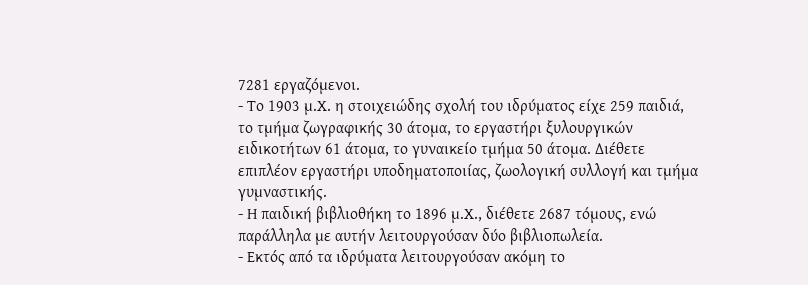7281 εργαζόμενοι.
- Το 1903 μ.Χ. η στοιχειώδης σχολή του ιδρύματος είχε 259 παιδιά, το τμήμα ζωγραφικής 30 άτομα, το εργαστήρι ξυλουργικών ειδικοτήτων 61 άτομα, το γυναικείο τμήμα 50 άτομα. Διέθετε επιπλέον εργαστήρι υποδηματοποιίας, ζωολογική συλλογή και τμήμα γυμναστικής.
- Η παιδική βιβλιοθήκη το 1896 μ.Χ., διέθετε 2687 τόμους, ενώ παράλληλα με αυτήν λειτουργούσαν δύο βιβλιοπωλεία.
- Εκτός από τα ιδρύματα λειτουργούσαν ακόμη το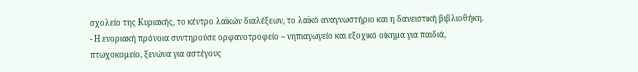σχολείο της Κυριακής, το κέντρο λαϊκών διαλέξεων, το λαϊκό αναγνωστήριο και η δανειστική βιβλιοθήκη.
- Η ενοριακή πρόνοια συντηρούσε ορφανοτροφείο – νηπιαγωγείο και εξοχικό οίκημα για παιδιά, πτωχοκομείο, ξενώνα για αστέγους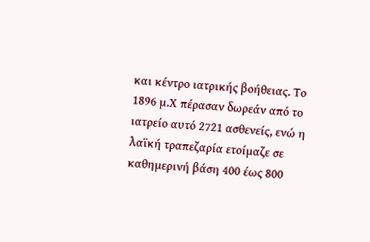και κέντρο ιατρικής βοήθειας. Το 1896 μ.Χ πέρασαν δωρεάν από το ιατρείο αυτό 2721 ασθενείς, ενώ η λαϊκή τραπεζαρία ετοίμαζε σε καθημερινή βάση 400 έως 800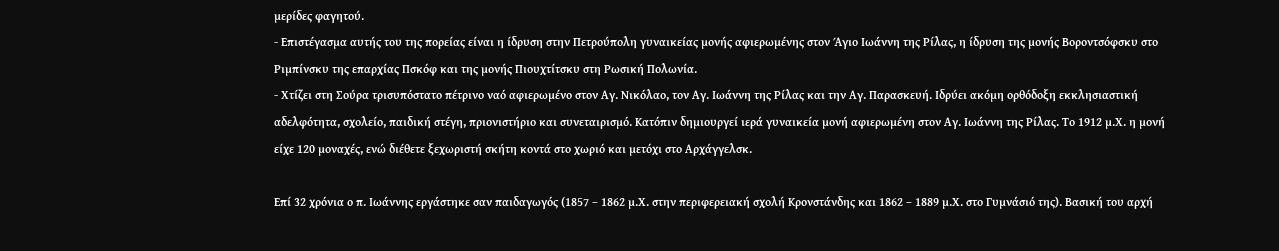μερίδες φαγητού.
- Επιστέγασμα αυτής του της πορείας είναι η ίδρυση στην Πετρούπολη γυναικείας μονής αφιερωμένης στον Άγιο Ιωάννη της Ρίλας, η ίδρυση της μονής Βοροντσόφσκυ στο Ριμπίνσκυ της επαρχίας Πσκόφ και της μονής Πιουχτίτσκυ στη Ρωσική Πολωνία.
- Χτίζει στη Σούρα τρισυπόστατο πέτρινο ναό αφιερωμένο στον Αγ. Νικόλαο, τον Αγ. Ιωάννη της Ρίλας και την Αγ. Παρασκευή. Ιδρύει ακόμη ορθόδοξη εκκλησιαστική αδελφότητα, σχολείο, παιδική στέγη, πριονιστήριο και συνεταιρισμό. Κατόπιν δημιουργεί ιερά γυναικεία μονή αφιερωμένη στον Αγ. Ιωάννη της Ρίλας. Το 1912 μ.Χ. η μονή είχε 120 μοναχές, ενώ διέθετε ξεχωριστή σκήτη κοντά στο χωριό και μετόχι στο Αρχάγγελσκ.

Επί 32 χρόνια ο π. Ιωάννης εργάστηκε σαν παιδαγωγός (1857 – 1862 μ.Χ. στην περιφερειακή σχολή Κρονστάνδης και 1862 – 1889 μ.Χ. στο Γυμνάσιό της). Βασική του αρχή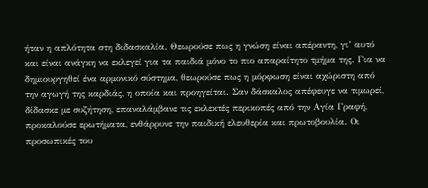ήταν η απλότητα στη διδασκαλία. Θεωρούσε πως η γνώση είναι απέραντη, γι’ αυτό και είναι ανάγκη να εκλεγεί για τα παιδιά μόνο το πιο απαραίτητο τμήμα της. Για να δημιουργηθεί ένα αρμονικό σύστημα, θεωρούσε πως η μόρφωση είναι αχώριστη από την αγωγή της καρδιάς, η οποία και προηγείται. Σαν δάσκαλος απέφευγε να τιμωρεί, δίδασκε με συζήτηση, επαναλάμβανε τις εκλεκτές περικοπές από την Αγία Γραφή, προκαλούσε ερωτήματα, ενθάρρυνε την παιδική ελευθερία και πρωτοβουλία. Οι προσωπικές του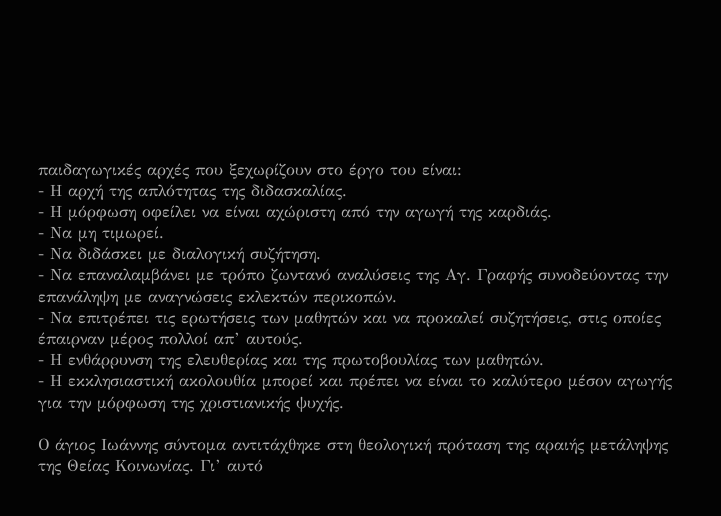παιδαγωγικές αρχές που ξεχωρίζουν στο έργο του είναι:
- Η αρχή της απλότητας της διδασκαλίας.
- Η μόρφωση οφείλει να είναι αχώριστη από την αγωγή της καρδιάς.
- Να μη τιμωρεί.
- Να διδάσκει με διαλογική συζήτηση.
- Να επαναλαμβάνει με τρόπο ζωντανό αναλύσεις της Αγ. Γραφής συνοδεύοντας την επανάληψη με αναγνώσεις εκλεκτών περικοπών.
- Να επιτρέπει τις ερωτήσεις των μαθητών και να προκαλεί συζητήσεις, στις οποίες έπαιρναν μέρος πολλοί απ’ αυτούς.
- Η ενθάρρυνση της ελευθερίας και της πρωτοβουλίας των μαθητών.
- Η εκκλησιαστική ακολουθία μπορεί και πρέπει να είναι το καλύτερο μέσον αγωγής για την μόρφωση της χριστιανικής ψυχής.

Ο άγιος Ιωάννης σύντομα αντιτάχθηκε στη θεολογική πρόταση της αραιής μετάληψης της Θείας Κοινωνίας. Γι’ αυτό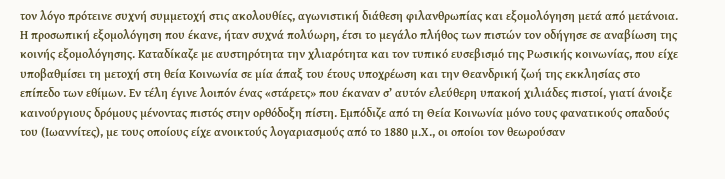τον λόγο πρότεινε συχνή συμμετοχή στις ακολουθίες, αγωνιστική διάθεση φιλανθρωπίας και εξομολόγηση μετά από μετάνοια. Η προσωπική εξομολόγηση που έκανε, ήταν συχνά πολύωρη, έτσι το μεγάλο πλήθος των πιστών τον οδήγησε σε αναβίωση της κοινής εξομολόγησης. Καταδίκαζε με αυστηρότητα την χλιαρότητα και τον τυπικό ευσεβισμό της Ρωσικής κοινωνίας, που είχε υποβαθμίσει τη μετοχή στη θεία Κοινωνία σε μία άπαξ του έτους υποχρέωση και την Θεανδρική ζωή της εκκλησίας στο επίπεδο των εθίμων. Εν τέλη έγινε λοιπόν ένας «στάρετς» που έκαναν σ’ αυτόν ελεύθερη υπακοή χιλιάδες πιστοί, γιατί άνοιξε καινούργιους δρόμους μένοντας πιστός στην ορθόδοξη πίστη. Εμπόδιζε από τη Θεία Κοινωνία μόνο τους φανατικούς οπαδούς του (Ιωαννίτες), με τους οποίους είχε ανοικτούς λογαριασμούς από το 1880 μ.Χ., οι οποίοι τον θεωρούσαν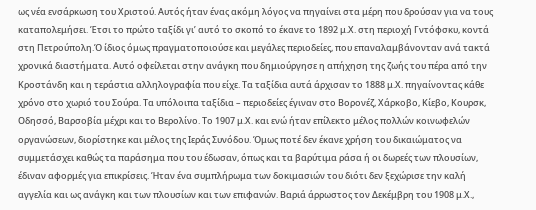ως νέα ενσάρκωση του Χριστού. Αυτός ήταν ένας ακόμη λόγος να πηγαίνει στα μέρη που δρούσαν για να τους καταπολεμήσει. Έτσι το πρώτο ταξίδι γι’ αυτό το σκοπό το έκανε το 1892 μ.Χ. στη περιοχή Γντόφσκυ, κοντά στη Πετρούπολη.Ό ίδιος όμως πραγματοποιούσε και μεγάλες περιοδείες, που επαναλαμβάνονταν ανά τακτά χρονικά διαστήματα. Αυτό οφείλεται στην ανάγκη που δημιούργησε η απήχηση της ζωής του πέρα από την Κροστάνδη και η τεράστια αλληλογραφία που είχε. Τα ταξίδια αυτά άρχισαν το 1888 μ.Χ. πηγαίνοντας κάθε χρόνο στο χωριό του Σούρα. Τα υπόλοιπα ταξίδια – περιοδείες έγιναν στο Βορονέζ, Χάρκοβο, Κίεβο, Κουρσκ, Οδησσό, Βαρσοβία μέχρι και το Βερολίνο. Το 1907 μ.Χ. και ενώ ήταν επίλεκτο μέλος πολλών κοινωφελών οργανώσεων, διορίστηκε και μέλος της Ιεράς Συνόδου. Όμως ποτέ δεν έκανε χρήση του δικαιώματος να συμμετάσχει καθώς τα παράσημα που του έδωσαν, όπως και τα βαρύτιμα ράσα ή οι δωρεές των πλουσίων, έδιναν αφορμές για επικρίσεις. Ήταν ένα συμπλήρωμα των δοκιμασιών του διότι δεν ξεχώρισε την καλή αγγελία και ως ανάγκη και των πλουσίων και των επιφανών. Βαριά άρρωστος τον Δεκέμβρη του 1908 μ.Χ.,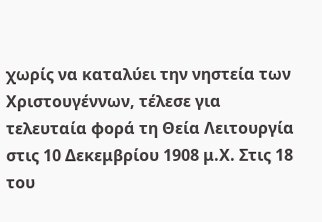χωρίς να καταλύει την νηστεία των Χριστουγέννων, τέλεσε για τελευταία φορά τη Θεία Λειτουργία στις 10 Δεκεμβρίου 1908 μ.Χ. Στις 18 του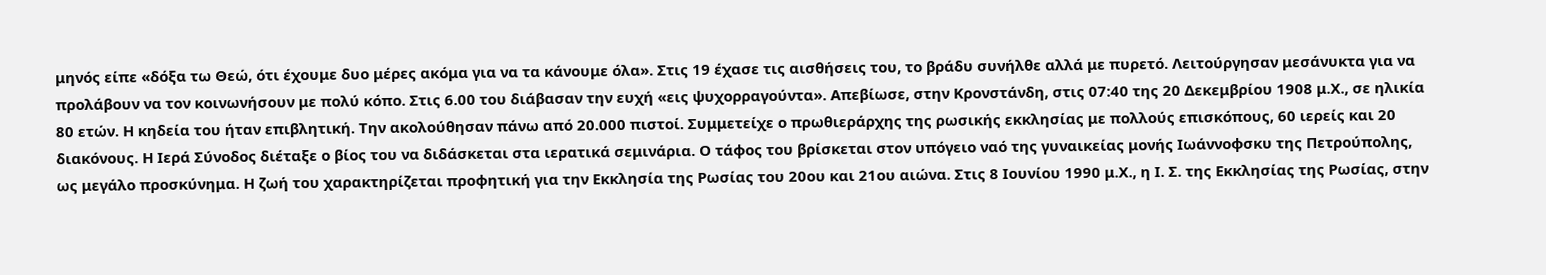μηνός είπε «δόξα τω Θεώ, ότι έχουμε δυο μέρες ακόμα για να τα κάνουμε όλα». Στις 19 έχασε τις αισθήσεις του, το βράδυ συνήλθε αλλά με πυρετό. Λειτούργησαν μεσάνυκτα για να προλάβουν να τον κοινωνήσουν με πολύ κόπο. Στις 6.00 του διάβασαν την ευχή «εις ψυχορραγούντα». Απεβίωσε, στην Κρονστάνδη, στις 07:40 της 20 Δεκεμβρίου 1908 μ.Χ., σε ηλικία 80 ετών. Η κηδεία του ήταν επιβλητική. Την ακολούθησαν πάνω από 20.000 πιστοί. Συμμετείχε ο πρωθιεράρχης της ρωσικής εκκλησίας με πολλούς επισκόπους, 60 ιερείς και 20 διακόνους. Η Ιερά Σύνοδος διέταξε ο βίος του να διδάσκεται στα ιερατικά σεμινάρια. Ο τάφος του βρίσκεται στον υπόγειο ναό της γυναικείας μονής Ιωάννοφσκυ της Πετρούπολης, ως μεγάλο προσκύνημα. Η ζωή του χαρακτηρίζεται προφητική για την Εκκλησία της Ρωσίας του 20ου και 21ου αιώνα. Στις 8 Ιουνίου 1990 μ.Χ., η Ι. Σ. της Εκκλησίας της Ρωσίας, στην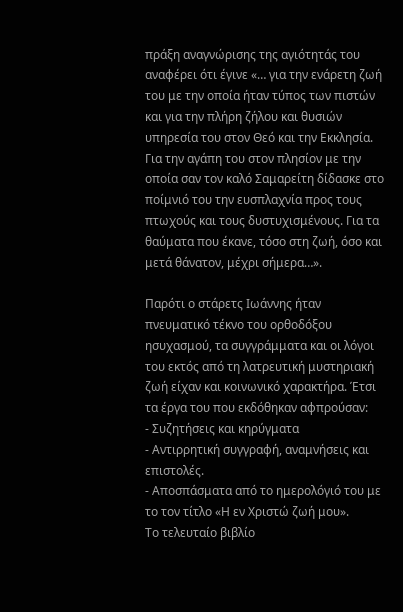πράξη αναγνώρισης της αγιότητάς του αναφέρει ότι έγινε «… για την ενάρετη ζωή του με την οποία ήταν τύπος των πιστών και για την πλήρη ζήλου και θυσιών υπηρεσία του στον Θεό και την Εκκλησία. Για την αγάπη του στον πλησίον με την οποία σαν τον καλό Σαμαρείτη δίδασκε στο ποίμνιό του την ευσπλαχνία προς τους πτωχούς και τους δυστυχισμένους. Για τα θαύματα που έκανε, τόσο στη ζωή, όσο και μετά θάνατον, μέχρι σήμερα…».

Παρότι ο στάρετς Ιωάννης ήταν πνευματικό τέκνο του ορθοδόξου ησυχασμού, τα συγγράμματα και οι λόγοι του εκτός από τη λατρευτική μυστηριακή ζωή είχαν και κοινωνικό χαρακτήρα. Έτσι τα έργα του που εκδόθηκαν αφπρούσαν:
- Συζητήσεις και κηρύγματα
- Αντιρρητική συγγραφή, αναμνήσεις και επιστολές.
- Αποσπάσματα από το ημερολόγιό του με το τον τίτλο «Η εν Χριστώ ζωή μου».
Το τελευταίο βιβλίο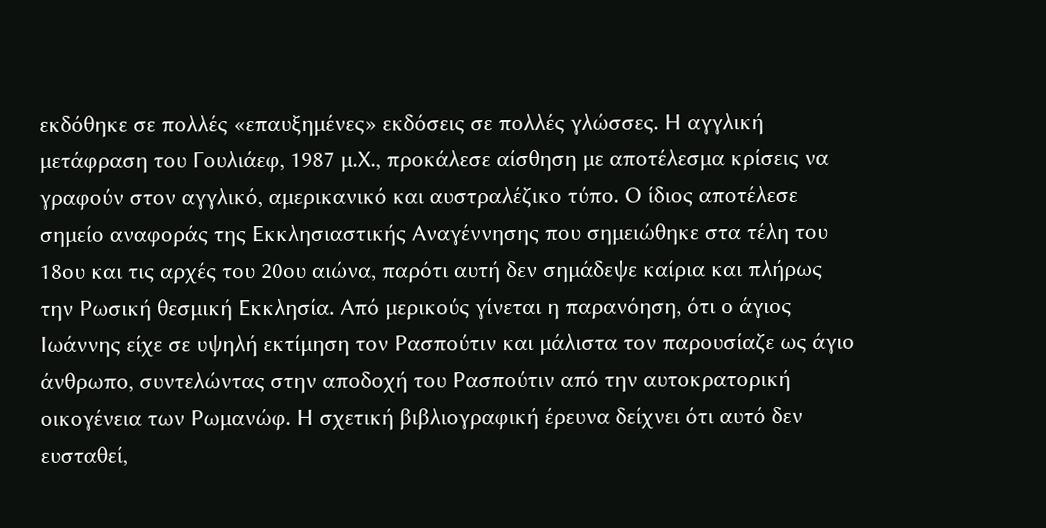εκδόθηκε σε πολλές «επαυξημένες» εκδόσεις σε πολλές γλώσσες. Η αγγλική μετάφραση του Γουλιάεφ, 1987 μ.Χ., προκάλεσε αίσθηση με αποτέλεσμα κρίσεις να γραφούν στον αγγλικό, αμερικανικό και αυστραλέζικο τύπο. Ο ίδιος αποτέλεσε σημείο αναφοράς της Εκκλησιαστικής Αναγέννησης που σημειώθηκε στα τέλη του 18ου και τις αρχές του 20ου αιώνα, παρότι αυτή δεν σημάδεψε καίρια και πλήρως την Ρωσική θεσμική Εκκλησία. Από μερικούς γίνεται η παρανόηση, ότι ο άγιος Ιωάννης είχε σε υψηλή εκτίμηση τον Ρασπούτιν και μάλιστα τον παρουσίαζε ως άγιο άνθρωπο, συντελώντας στην αποδοχή του Ρασπούτιν από την αυτοκρατορική οικογένεια των Ρωμανώφ. Η σχετική βιβλιογραφική έρευνα δείχνει ότι αυτό δεν ευσταθεί,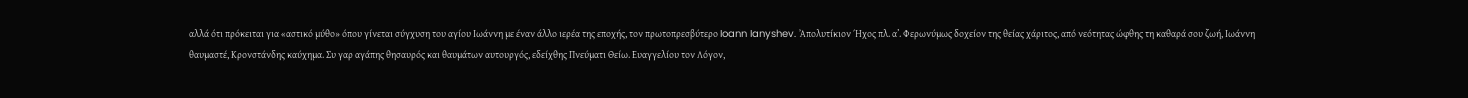αλλά ότι πρόκειται για «αστικό μύθο» όπου γίνεται σύγχυση του αγίου Ιωάννη με έναν άλλο ιερέα της εποχής, τον πρωτοπρεσβύτερο Ioann Ianyshev. Ἀπολυτίκιον Ήχος πλ. α’. Φερωνύμως δοχείον της θείας χάριτος, από νεότητας ώφθης τη καθαρά σου ζωή, Ιωάννη θαυμαστέ, Κρονστάνδης καύχημα. Συ γαρ αγάπης θησαυρός και θαυμάτων αυτουργός, εδείχθης Πνεύματι Θείω. Ευαγγελίου τον Λόγον,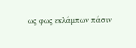ως φως εκλάμπων πάσιν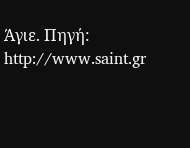Άγιε. Πηγή: http://www.saint.gr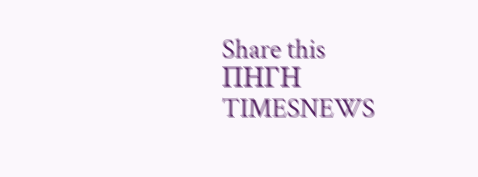Share this
ΠΗΓΗ TIMESNEWS